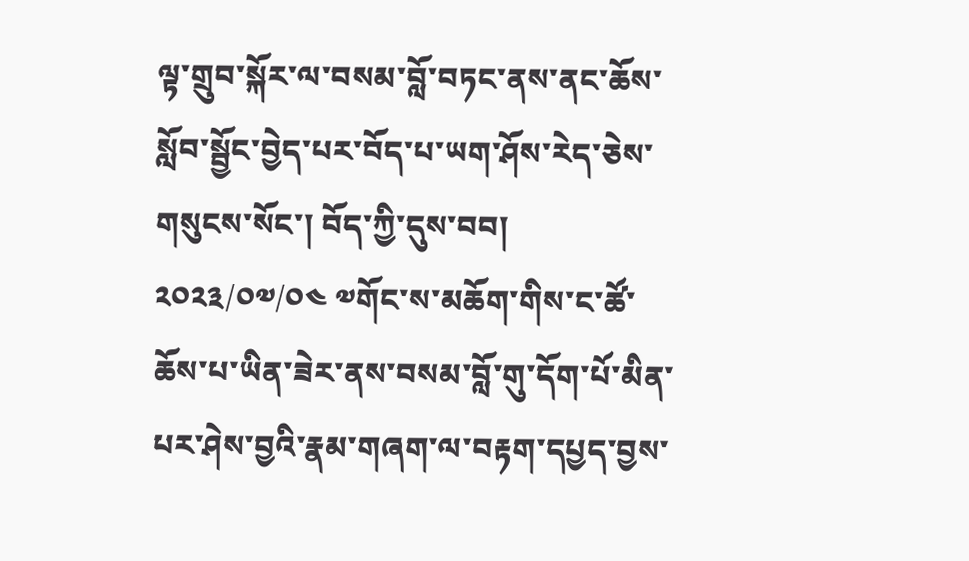ལྟ་གྲུབ་སྐོར་ལ་བསམ་བློ་བཏང་ནས་ནང་ཆོས་སློབ་སྦྱོང་བྱེད་པར་བོད་པ་ཡག་ཤོས་རེད་ཅེས་གསུངས་སོང་། བོད་ཀྱི་དུས་བབ། ༢༠༢༣/༠༧/༠༤ ༧གོང་ས་མཆོག་གིས་ང་ཚོ་ཆོས་པ་ཡིན་ཟེར་ནས་བསམ་བློ་གུ་དོག་པོ་མིན་པར་ཤེས་བྱའི་རྣམ་གཞག་ལ་བརྟག་དཔྱད་བྱས་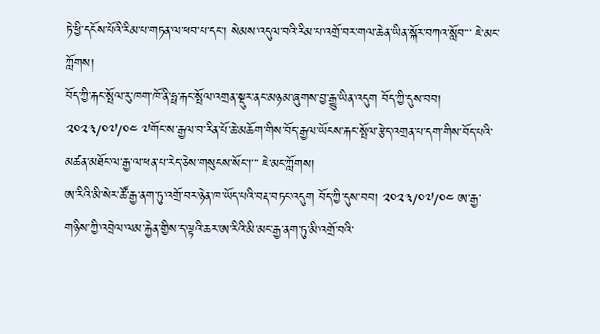ཏེ་ཕྱི་དངོས་པོའི་རིམ་པ་གཏན་ལ་ཕབ་པ་དང་། སེམས་འདུལ་བའི་རིམ་པ་འགྲོ་བར་གལ་ཆེན་ཡིན་སྐོར་བཀའ་སློབ་་་ ཇེ་མང་ཀློགས།
བོད་ཀྱི་རྐང་སྤོལ་རུ་ཁག་ཁོ་ནི་ཧྥ་རྐང་སྤོལ་འགྲན་སྡུར་ནང་མཉམ་ཞུགས་བྱ་རྒྱུ་ཡིན་འདུག བོད་ཀྱི་དུས་བབ། ༢༠༢༣/༠༧/༠༤ ༧གོང་ས་རྒྱལ་བ་རིན་པོ་ཆེ་མཆོག་གིས་བོད་རྒྱལ་ཡོངས་རྐང་སྤོལ་རྩེད་འགྲན་པ་དག་གིས་བོད་པའི་མཚན་མཐོང་ལ་རྒྱ་ལ་ཕན་པ་རེད་ཅེས་གསུངས་སོང་།་་་ ཇེ་མང་ཀློགས།
ཨ་རིའི་མི་སེར་ཚོ་རྒྱ་ནག་ཏུ་འགྲོ་བར་ཉེན་ཁ་ཡོད་པའི་བརྡ་བཏང་འདུག བོད་ཀྱི་དུས་བབ། ༢༠༢༣/༠༧/༠༤ ཨ་རྒྱ་གཉིས་ཀྱི་འབྲེལ་ལམ་རྐྱེན་གྱིས་ད་ལྟའི་ཆར་ཨ་རིའི་མི་མང་རྒྱ་ནག་ཏུ་མི་འགྲོ་བའི་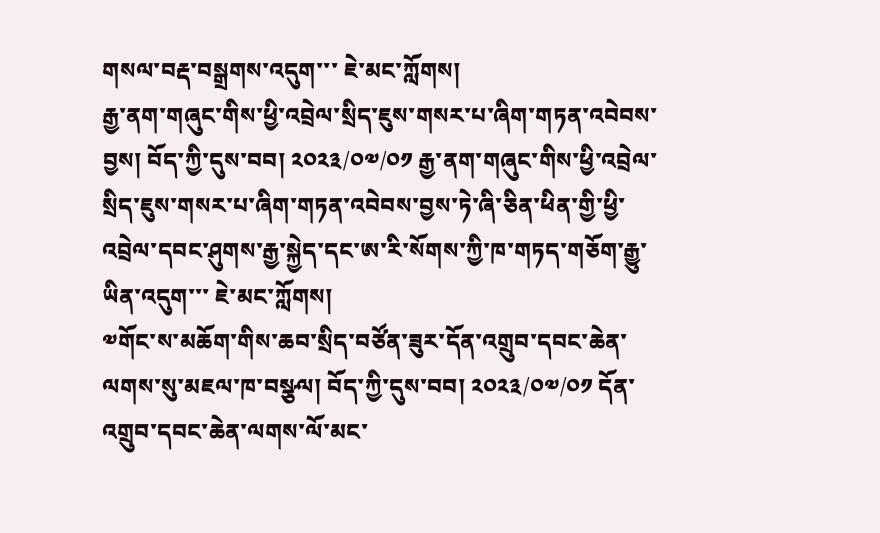གསལ་བརྡ་བསྒྲགས་འདུག་་་ ཇེ་མང་ཀློགས།
རྒྱ་ནག་གཞུང་གིས་ཕྱི་འབྲེལ་སྲིད་ཇུས་གསར་པ་ཞིག་གཏན་འབེབས་བྱས། བོད་ཀྱི་དུས་བབ། ༢༠༢༣/༠༧/༠༡ རྒྱ་ནག་གཞུང་གིས་ཕྱི་འབྲེལ་སྲིད་ཇུས་གསར་པ་ཞིག་གཏན་འབེབས་བྱས་ཏེ་ཞི་ཅིན་ཕིན་གྱི་ཕྱི་འབྲེལ་དབང་ཤུགས་རྒྱ་སྐྱེད་དང་ཨ་རི་སོགས་ཀྱི་ཁ་གཏད་གཅོག་རྒྱུ་ཡིན་འདུག་་་ ཇེ་མང་ཀློགས།
༧གོང་ས་མཆོག་གིས་ཆབ་སྲིད་བཙོན་ཟུར་དོན་འགྲུབ་དབང་ཆེན་ལགས་སུ་མཇལ་ཁ་བསྩལ། བོད་ཀྱི་དུས་བབ། ༢༠༢༣/༠༧/༠༡ དོན་འགྲུབ་དབང་ཆེན་ལགས་ལོ་མང་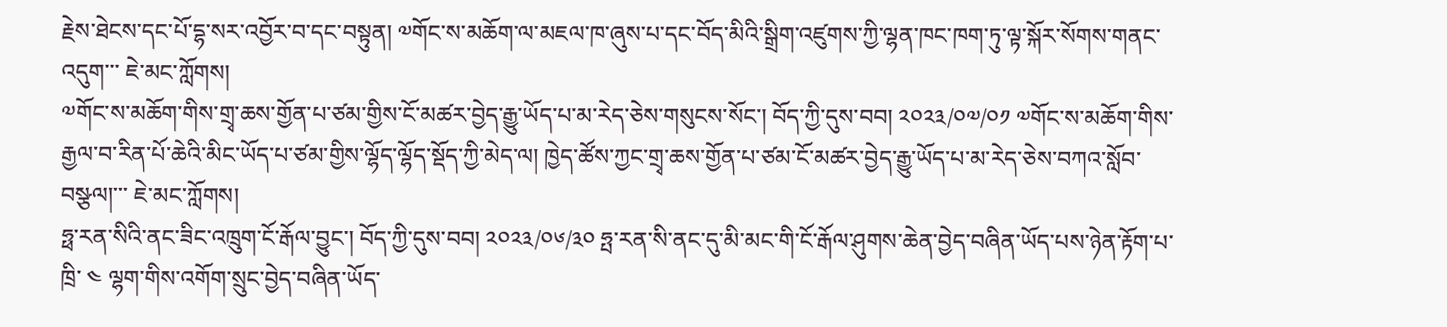རྗེས་ཐེངས་དང་པོ་དྷ་སར་འབྱོར་བ་དང་བསྟུན། ༧གོང་ས་མཆོག་ལ་མཇལ་ཁ་ཞུས་པ་དང་བོད་མིའི་སྒྲིག་འཛུགས་ཀྱི་ལྷན་ཁང་ཁག་ཏུ་ལྟ་སྐོར་སོགས་གནང་འདུག་་་ ཇེ་མང་ཀློགས།
༧གོང་ས་མཆོག་གིས་གྲྭ་ཆས་གྱོན་པ་ཙམ་གྱིས་ངོ་མཚར་བྱེད་རྒྱུ་ཡོད་པ་མ་རེད་ཅེས་གསུངས་སོང་། བོད་ཀྱི་དུས་བབ། ༢༠༢༣/༠༧/༠༡ ༧གོང་ས་མཆོག་གིས་རྒྱལ་བ་རིན་པོ་ཆེའི་མིང་ཡོད་པ་ཙམ་གྱིས་ལྷོད་ལྷོད་སྡོད་ཀྱི་མེད་ལ། ཁྱེད་ཚོས་ཀྱང་གྲྭ་ཆས་གྱོན་པ་ཙམ་ངོ་མཚར་བྱེད་རྒྱུ་ཡོད་པ་མ་རེད་ཅེས་བཀའ་སློབ་བསྩལ།་་་ ཇེ་མང་ཀློགས།
ཧྥ་རན་སིའི་ནང་ཟིང་འཁྲུག་ངོ་རྒོལ་བྱུང་། བོད་ཀྱི་དུས་བབ། ༢༠༢༣/༠༦/༣༠ ཧྤ་རན་སི་ནང་དུ་མི་མང་གི་ངོ་རྒོལ་ཤུགས་ཆེན་བྱེད་བཞིན་ཡོད་པས་ཉེན་རྟོག་པ་ཁྲི་ ༤ ལྷག་གིས་འགོག་སྲུང་བྱེད་བཞིན་ཡོད་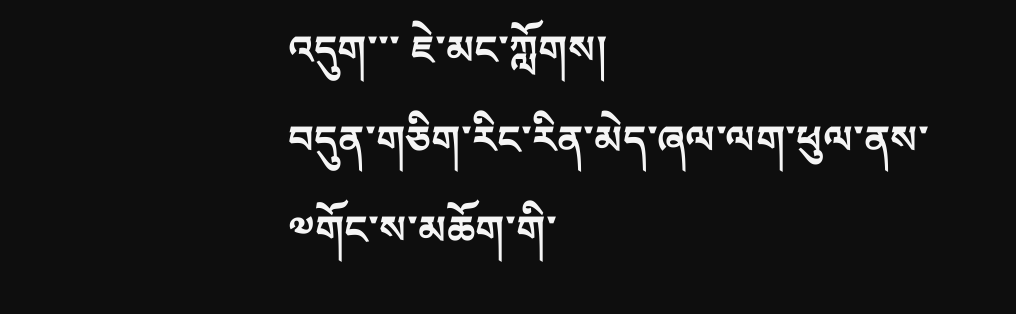འདུག་་་ ཇེ་མང་ཀློགས།
བདུན་གཅིག་རིང་རིན་མེད་ཞལ་ལག་ཕུལ་ནས་༧གོང་ས་མཆོག་གི་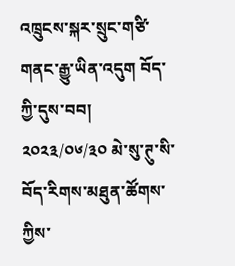འཁྲུངས་སྐར་སྲུང་གཙི་གནང་རྒྱུ་ཡིན་འདུག བོད་ཀྱི་དུས་བབ། ༢༠༢༣/༠༦/༣༠ མེ་སུ་ཊུ་སི་བོད་རིགས་མཐུན་ཚོགས་ཀྱིས་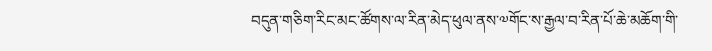བདུན་གཅིག་རིང་མང་ཚོགས་ལ་རིན་མེད་ཕུལ་ནས་༧གོང་ས་རྒྱལ་བ་རིན་པོ་ཆེ་མཆོག་གི་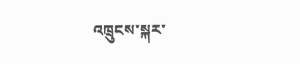འཁྲུངས་སྐར་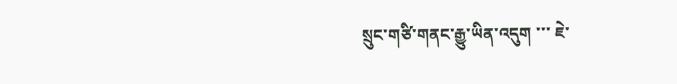སྲུང་གཙི་གནང་རྒྱུ་ཡིན་འདུག ་་་ ཇེ་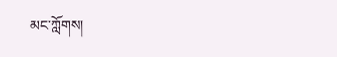མང་ཀློགས།